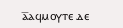ⲁ̅ⲁϥⲙⲟⲩⲧⲉ ⲇⲉ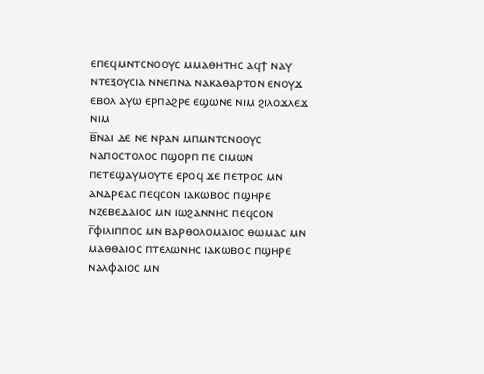ⲉⲡⲉϥⲙⲛⲧⲥⲛⲟⲟⲩⲥ ⲙⲙⲁⲑⲏⲧⲏⲥ ⲁϥϯ ⲛⲁⲩ ⲛⲧⲉⲝⲟⲩⲥⲓⲁ ⲛⲛⲉⲡⲛⲁ ⲛⲁⲕⲁⲑⲁⲣⲧⲟⲛ ⲉⲛⲟⲩϫ ⲉⲃⲟⲗ ⲁⲩⲱ ⲉⲣⲡⲁϩⲣⲉ ⲉϣⲱⲛⲉ ⲛⲓⲙ ϩⲓⲗⲟϫⲗⲉϫ ⲛⲓⲙ
ⲃ̅ⲛⲁⲓ ⲇⲉ ⲛⲉ ⲛⲣⲁⲛ ⲙⲡⲙⲛⲧⲥⲛⲟⲟⲩⲥ ⲛⲁⲡⲟⲥⲧⲟⲗⲟⲥ ⲡϣⲟⲣⲡ ⲡⲉ ⲥⲓⲙⲱⲛ ⲡⲉⲧⲉϣⲁⲩⲙⲟⲩⲧⲉ ⲉⲣⲟϥ ϫⲉ ⲡⲉⲧⲣⲟⲥ ⲙⲛ ⲁⲛⲇⲣⲉⲁⲥ ⲡⲉϥⲥⲟⲛ ⲓⲁⲕⲱⲃⲟⲥ ⲡϣⲏⲣⲉ ⲛⲍⲉⲃⲉⲇⲁⲓⲟⲥ ⲙⲛ ⲓⲱϩⲁⲛⲛⲏⲥ ⲡⲉϥⲥⲟⲛ
ⲅ̅ⲫⲓⲗⲓⲡⲡⲟⲥ ⲙⲛ ⲃⲁⲣⲑⲟⲗⲟⲙⲁⲓⲟⲥ ⲑⲱⲙⲁⲥ ⲙⲛ ⲙⲁⲑⲑⲁⲓⲟⲥ ⲡⲧⲉⲗⲱⲛⲏⲥ ⲓⲁⲕⲱⲃⲟⲥ ⲡϣⲏⲣⲉ ⲛⲁⲗⲫⲁⲓⲟⲥ ⲙⲛ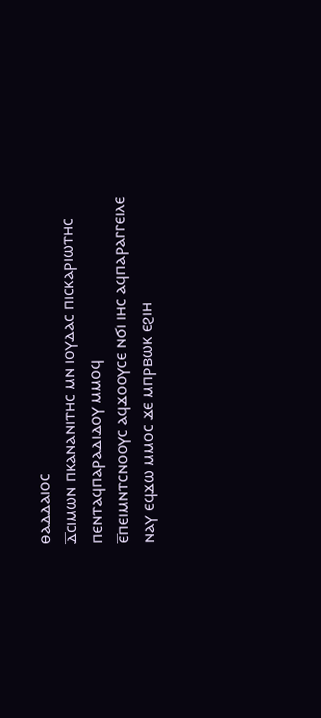ⲑⲁⲇⲇⲁⲓⲟⲥ
ⲇ̅ⲥⲓⲙⲱⲛ ⲡⲕⲁⲛⲁⲛⲓⲧⲏⲥ ⲙⲛ ⲓⲟⲩⲇⲁⲥ ⲡⲓⲥⲕⲁⲣⲓⲱⲧⲏⲥ ⲡⲉⲛⲧⲁϥⲡⲁⲣⲁⲇⲓⲇⲟⲩ ⲙⲙⲟϥ
ⲉ̅ⲡⲉⲓⲙⲛⲧⲥⲛⲟⲟⲩⲥ ⲁϥϫⲟⲟⲩⲥⲉ ⲛϭⲓ ⲓⲏⲥ ⲁϥⲡⲁⲣⲁⲅⲅⲉⲓⲗⲉ ⲛⲁⲩ ⲉϥϫⲱ ⲙⲙⲟⲥ ϫⲉ ⲙⲡⲣⲃⲱⲕ ⲉϩⲓⲏ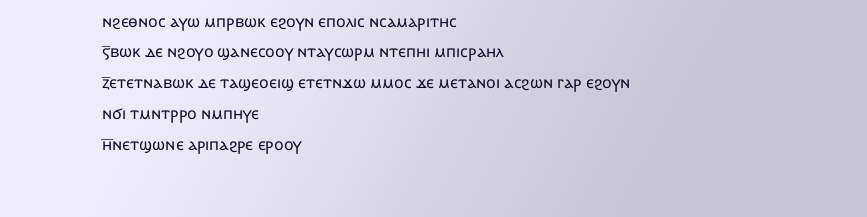ⲛϩⲉⲑⲛⲟⲥ ⲁⲩⲱ ⲙⲡⲣⲃⲱⲕ ⲉϩⲟⲩⲛ ⲉⲡⲟⲗⲓⲥ ⲛⲥⲁⲙⲁⲣⲓⲧⲏⲥ
ⲋ̅ⲃⲱⲕ ⲇⲉ ⲛϩⲟⲩⲟ ϣⲁⲛⲉⲥⲟⲟⲩ ⲛⲧⲁⲩⲥⲱⲣⲙ ⲛⲧⲉⲡⲏⲓ ⲙⲡⲓⲥⲣⲁⲏⲗ
ⲍ̅ⲉⲧⲉⲧⲛⲁⲃⲱⲕ ⲇⲉ ⲧⲁϣⲉⲟⲉⲓϣ ⲉⲧⲉⲧⲛϫⲱ ⲙⲙⲟⲥ ϫⲉ ⲙⲉⲧⲁⲛⲟⲓ ⲁⲥϩⲱⲛ ⲅⲁⲣ ⲉϩⲟⲩⲛ ⲛϭⲓ ⲧⲙⲛⲧⲣⲣⲟ ⲛⲙⲡⲏⲩⲉ
ⲏ̅ⲛⲉⲧϣⲱⲛⲉ ⲁⲣⲓⲡⲁϩⲣⲉ ⲉⲣⲟⲟⲩ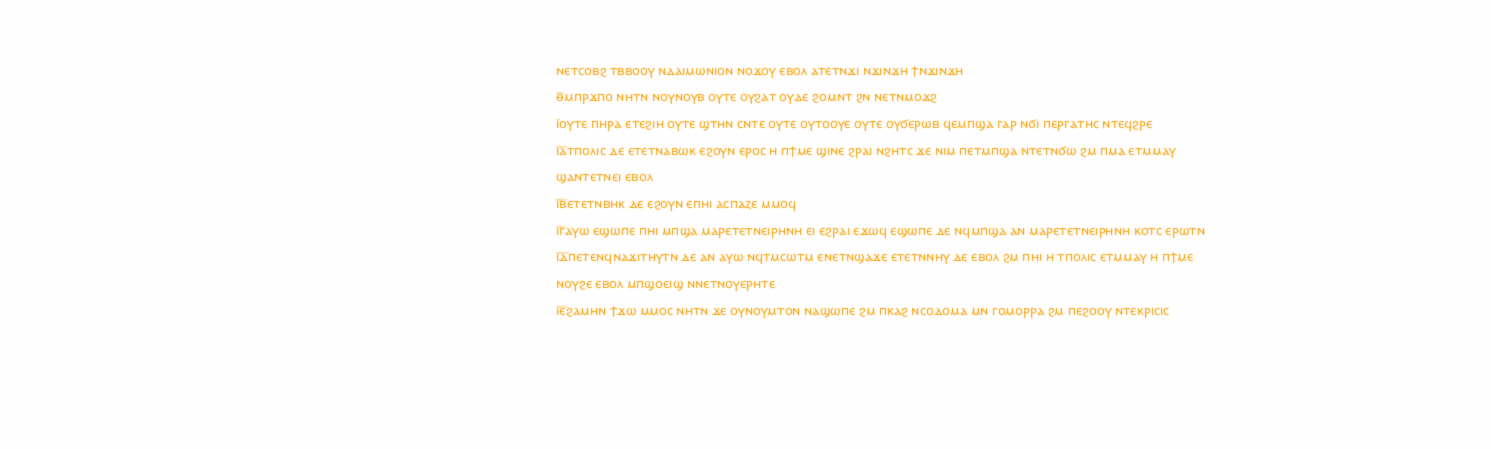ⲛⲉⲧⲥⲟⲃϩ ⲧⲃⲃⲟⲟⲩ ⲛⲇⲁⲓⲙⲱⲛⲓⲟⲛ ⲛⲟϫⲟⲩ ⲉⲃⲟⲗ ⲁⲧⲉⲧⲛϫⲓ ⲛϫⲓⲛϫⲏ ϯⲛϫⲓⲛϫⲏ
ⲑ̅ⲙⲡⲣϫⲡⲟ ⲛⲏⲧⲛ ⲛⲟⲩⲛⲟⲩⲃ ⲟⲩⲧⲉ ⲟⲩϩⲁⲧ ⲟⲩⲇⲉ ϩⲟⲙⲛⲧ ϩⲛ ⲛⲉⲧⲛⲙⲟϫϩ
ⲓ̅ⲟⲩⲧⲉ ⲡⲏⲣⲁ ⲉⲧⲉϩⲓⲏ ⲟⲩⲧⲉ ϣⲧⲏⲛ ⲥⲛⲧⲉ ⲟⲩⲧⲉ ⲟⲩⲧⲟⲟⲩⲉ ⲟⲩⲧⲉ ⲟⲩϭⲉⲣⲱⲃ ϥⲉⲙⲡϣⲁ ⲅⲁⲣ ⲛϭⲓ ⲡⲉⲣⲅⲁⲧⲏⲥ ⲛⲧⲉϥϩⲣⲉ
ⲓ̅ⲁ̅ⲧⲡⲟⲗⲓⲥ ⲇⲉ ⲉⲧⲉⲧⲛⲁⲃⲱⲕ ⲉϩⲟⲩⲛ ⲉⲣⲟⲥ ⲏ ⲡϯⲙⲉ ϣⲓⲛⲉ ϩⲣⲁⲓ ⲛϩⲏⲧⲥ ϫⲉ ⲛⲓⲙ ⲡⲉⲧⲙⲡϣⲁ ⲛⲧⲉⲧⲛϭⲱ ϩⲙ ⲡⲙⲁ ⲉⲧⲙⲙⲁⲩ ϣⲁⲛⲧⲉⲧⲛⲉⲓ ⲉⲃⲟⲗ
ⲓ̅ⲃ̅ⲉⲧⲉⲧⲛⲃⲏⲕ ⲇⲉ ⲉϩⲟⲩⲛ ⲉⲡⲏⲓ ⲁⲥⲡⲁⲍⲉ ⲙⲙⲟϥ
ⲓ̅ⲅ̅ⲁⲩⲱ ⲉϣⲱⲡⲉ ⲡⲏⲓ ⲙⲡϣⲁ ⲙⲁⲣⲉⲧⲉⲧⲛⲉⲓⲣⲏⲛⲏ ⲉⲓ ⲉϩⲣⲁⲓ ⲉϫⲱϥ ⲉϣⲱⲡⲉ ⲇⲉ ⲛϥⲙⲡϣⲁ ⲁⲛ ⲙⲁⲣⲉⲧⲉⲧⲛⲉⲓⲣⲏⲛⲏ ⲕⲟⲧⲥ ⲉⲣⲱⲧⲛ
ⲓ̅ⲇ̅ⲡⲉⲧⲉⲛϥⲛⲁϫⲓⲧⲏⲩⲧⲛ ⲇⲉ ⲁⲛ ⲁⲩⲱ ⲛϥⲧⲙⲥⲱⲧⲙ ⲉⲛⲉⲧⲛϣⲁϫⲉ ⲉⲧⲉⲧⲛⲛⲏⲩ ⲇⲉ ⲉⲃⲟⲗ ϩⲙ ⲡⲏⲓ ⲏ ⲧⲡⲟⲗⲓⲥ ⲉⲧⲙⲙⲁⲩ ⲏ ⲡϯⲙⲉ ⲛⲟⲩϩⲉ ⲉⲃⲟⲗ ⲙⲡϣⲟⲉⲓϣ ⲛⲛⲉⲧⲛⲟⲩⲉⲣⲏⲧⲉ
ⲓ̅ⲉ̅ϩⲁⲙⲏⲛ ϯϫⲱ ⲙⲙⲟⲥ ⲛⲏⲧⲛ ϫⲉ ⲟⲩⲛⲟⲩⲙⲧⲟⲛ ⲛⲁϣⲱⲡⲉ ϩⲙ ⲡⲕⲁϩ ⲛⲥⲟⲇⲟⲙⲁ ⲙⲛ ⲅⲟⲙⲟⲣⲣⲁ ϩⲙ ⲡⲉϩⲟⲟⲩ ⲛⲧⲉⲕⲣⲓⲥⲓⲥ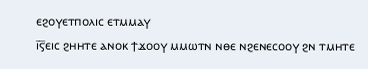ⲉϩⲟⲩⲉⲧⲡⲟⲗⲓⲥ ⲉⲧⲙⲙⲁⲩ
ⲓ̅ⲋ̅ⲉⲓⲥ ϩⲏⲏⲧⲉ ⲁⲛⲟⲕ ϯϫⲟⲟⲩ ⲙⲙⲱⲧⲛ ⲛⲑⲉ ⲛϩⲉⲛⲉⲥⲟⲟⲩ ϩⲛ ⲧⲙⲏⲧⲉ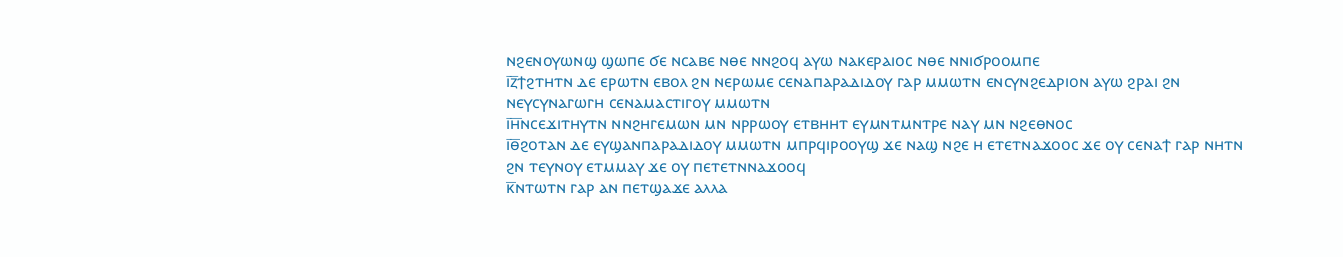ⲛϩⲉⲛⲟⲩⲱⲛϣ ϣⲱⲡⲉ ϭⲉ ⲛⲥⲁⲃⲉ ⲛⲑⲉ ⲛⲛϩⲟϥ ⲁⲩⲱ ⲛⲁⲕⲉⲣⲁⲓⲟⲥ ⲛⲑⲉ ⲛⲛⲓϭⲣⲟⲟⲙⲡⲉ
ⲓ̅ⲍ̅ϯϩⲧⲏⲧⲛ ⲇⲉ ⲉⲣⲱⲧⲛ ⲉⲃⲟⲗ ϩⲛ ⲛⲉⲣⲱⲙⲉ ⲥⲉⲛⲁⲡⲁⲣⲁⲇⲓⲇⲟⲩ ⲅⲁⲣ ⲙⲙⲱⲧⲛ ⲉⲛⲥⲩⲛϩⲉⲇⲣⲓⲟⲛ ⲁⲩⲱ ϩⲣⲁⲓ ϩⲛ ⲛⲉⲩⲥⲩⲛⲁⲅⲱⲅⲏ ⲥⲉⲛⲁⲙⲁⲥⲧⲓⲅⲟⲩ ⲙⲙⲱⲧⲛ
ⲓ̅ⲏ̅ⲛⲥⲉϫⲓⲧⲏⲩⲧⲛ ⲛⲛϩⲏⲅⲉⲙⲱⲛ ⲙⲛ ⲛⲣⲣⲱⲟⲩ ⲉⲧⲃⲏⲏⲧ ⲉⲩⲙⲛⲧⲙⲛⲧⲣⲉ ⲛⲁⲩ ⲙⲛ ⲛϩⲉⲑⲛⲟⲥ
ⲓ̅ⲑ̅ϩⲟⲧⲁⲛ ⲇⲉ ⲉⲩϣⲁⲛⲡⲁⲣⲁⲇⲓⲇⲟⲩ ⲙⲙⲱⲧⲛ ⲙⲡⲣϥⲓⲣⲟⲟⲩϣ ϫⲉ ⲛⲁϣ ⲛϩⲉ ⲏ ⲉⲧⲉⲧⲛⲁϫⲟⲟⲥ ϫⲉ ⲟⲩ ⲥⲉⲛⲁϯ ⲅⲁⲣ ⲛⲏⲧⲛ ϩⲛ ⲧⲉⲩⲛⲟⲩ ⲉⲧⲙⲙⲁⲩ ϫⲉ ⲟⲩ ⲡⲉⲧⲉⲧⲛⲛⲁϫⲟⲟϥ
ⲕ̅ⲛⲧⲱⲧⲛ ⲅⲁⲣ ⲁⲛ ⲡⲉⲧϣⲁϫⲉ ⲁⲗⲗⲁ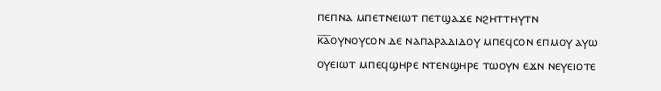ⲡⲉⲡⲛⲁ ⲙⲡⲉⲧⲛⲉⲓⲱⲧ ⲡⲉⲧϣⲁϫⲉ ⲛϩⲏⲧⲧⲏⲩⲧⲛ
ⲕ̅ⲁ̅ⲟⲩⲛⲟⲩⲥⲟⲛ ⲇⲉ ⲛⲁⲡⲁⲣⲁⲇⲓⲇⲟⲩ ⲙⲡⲉϥⲥⲟⲛ ⲉⲡⲙⲟⲩ ⲁⲩⲱ ⲟⲩⲉⲓⲱⲧ ⲙⲡⲉϥϣⲏⲣⲉ ⲛⲧⲉⲛϣⲏⲣⲉ ⲧⲱⲟⲩⲛ ⲉϫⲛ ⲛⲉⲩⲉⲓⲟⲧⲉ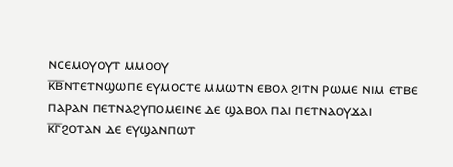ⲛⲥⲉⲙⲟⲩⲟⲩⲧ ⲙⲙⲟⲟⲩ
ⲕ̅ⲃ̅ⲛⲧⲉⲧⲛϣⲱⲡⲉ ⲉⲩⲙⲟⲥⲧⲉ ⲙⲙⲱⲧⲛ ⲉⲃⲟⲗ ϩⲓⲧⲛ ⲣⲱⲙⲉ ⲛⲓⲙ ⲉⲧⲃⲉ ⲡⲁⲣⲁⲛ ⲡⲉⲧⲛⲁϩⲩⲡⲟⲙⲉⲓⲛⲉ ⲇⲉ ϣⲁⲃⲟⲗ ⲡⲁⲓ ⲡⲉⲧⲛⲁⲟⲩϫⲁⲓ
ⲕ̅ⲅ̅ϩⲟⲧⲁⲛ ⲇⲉ ⲉⲩϣⲁⲛⲡⲱⲧ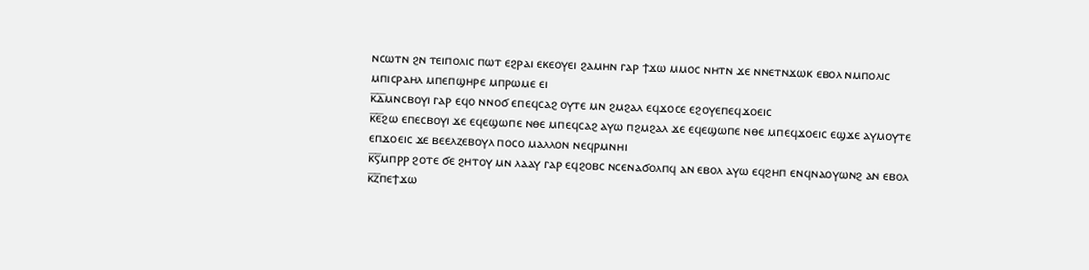ⲛⲥⲱⲧⲛ ϩⲛ ⲧⲉⲓⲡⲟⲗⲓⲥ ⲡⲱⲧ ⲉϩⲣⲁⲓ ⲉⲕⲉⲟⲩⲉⲓ ϩⲁⲙⲏⲛ ⲅⲁⲣ ϯϫⲱ ⲙⲙⲟⲥ ⲛⲏⲧⲛ ϫⲉ ⲛⲛⲉⲧⲛϫⲱⲕ ⲉⲃⲟⲗ ⲛⲙⲡⲟⲗⲓⲥ ⲙⲡⲓⲥⲣⲁⲏⲗ ⲙⲡⲉⲡϣⲏⲣⲉ ⲙⲡⲣⲱⲙⲉ ⲉⲓ
ⲕ̅ⲇ̅ⲙⲛⲥⲃⲟⲩⲓ ⲅⲁⲣ ⲉϥⲟ ⲛⲛⲟϭ ⲉⲡⲉϥⲥⲁϩ ⲟⲩⲧⲉ ⲙⲛ ϩⲙϩⲁⲗ ⲉϥϫⲟⲥⲉ ⲉϩⲟⲩⲉⲡⲉϥϫⲟⲉⲓⲥ
ⲕ̅ⲉ̅ϩⲱ ⲉⲡⲉⲥⲃⲟⲩⲓ ϫⲉ ⲉϥⲉϣⲱⲡⲉ ⲛⲑⲉ ⲙⲡⲉϥⲥⲁϩ ⲁⲩⲱ ⲡϩⲙϩⲁⲗ ϫⲉ ⲉϥⲉϣⲱⲡⲉ ⲛⲑⲉ ⲙⲡⲉϥϫⲟⲉⲓⲥ ⲉϣϫⲉ ⲁⲩⲙⲟⲩⲧⲉ ⲉⲡϫⲟⲉⲓⲥ ϫⲉ ⲃⲉⲉⲗⲍⲉⲃⲟⲩⲗ ⲡⲟⲥⲟ ⲙⲁⲗⲗⲟⲛ ⲛⲉϥⲣⲙⲛⲏⲓ
ⲕ̅ⲋ̅ⲙⲡⲣⲣ ϩⲟⲧⲉ ϭⲉ ϩⲏⲧⲟⲩ ⲙⲛ ⲗⲁⲁⲩ ⲅⲁⲣ ⲉϥϩⲟⲃⲥ ⲛⲥⲉⲛⲁϭⲟⲗⲡϥ ⲁⲛ ⲉⲃⲟⲗ ⲁⲩⲱ ⲉϥϩⲏⲡ ⲉⲛϥⲛⲁⲟⲩⲱⲛϩ ⲁⲛ ⲉⲃⲟⲗ
ⲕ̅ⲍ̅ⲡⲉϯϫⲱ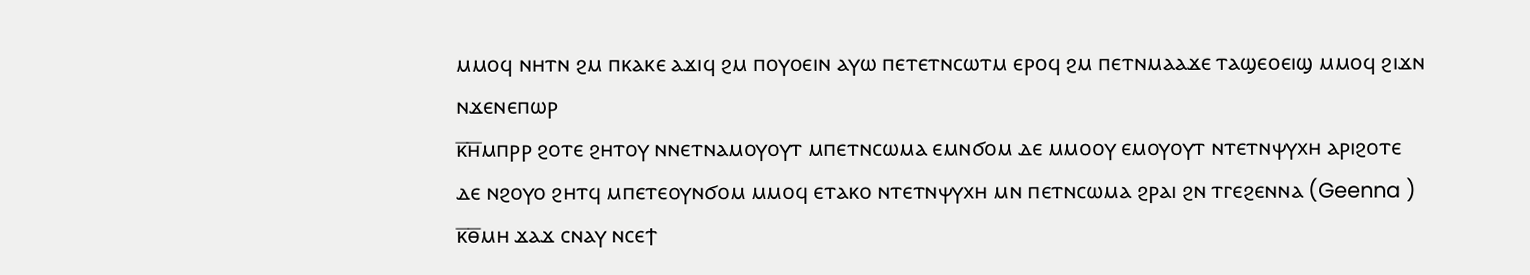ⲙⲙⲟϥ ⲛⲏⲧⲛ ϩⲙ ⲡⲕⲁⲕⲉ ⲁϫⲓϥ ϩⲙ ⲡⲟⲩⲟⲉⲓⲛ ⲁⲩⲱ ⲡⲉⲧⲉⲧⲛⲥⲱⲧⲙ ⲉⲣⲟϥ ϩⲙ ⲡⲉⲧⲛⲙⲁⲁϫⲉ ⲧⲁϣⲉⲟⲉⲓϣ ⲙⲙⲟϥ ϩⲓϫⲛ ⲛϫⲉⲛⲉⲡⲱⲣ
ⲕ̅ⲏ̅ⲙⲡⲣⲣ ϩⲟⲧⲉ ϩⲏⲧⲟⲩ ⲛⲛⲉⲧⲛⲁⲙⲟⲩⲟⲩⲧ ⲙⲡⲉⲧⲛⲥⲱⲙⲁ ⲉⲙⲛϭⲟⲙ ⲇⲉ ⲙⲙⲟⲟⲩ ⲉⲙⲟⲩⲟⲩⲧ ⲛⲧⲉⲧⲛⲯⲩⲭⲏ ⲁⲣⲓϩⲟⲧⲉ ⲇⲉ ⲛϩⲟⲩⲟ ϩⲏⲧϥ ⲙⲡⲉⲧⲉⲟⲩⲛϭⲟⲙ ⲙⲙⲟϥ ⲉⲧⲁⲕⲟ ⲛⲧⲉⲧⲛⲯⲩⲭⲏ ⲙⲛ ⲡⲉⲧⲛⲥⲱⲙⲁ ϩⲣⲁⲓ ϩⲛ ⲧⲅⲉϩⲉⲛⲛⲁ (Geenna )
ⲕ̅ⲑ̅ⲙⲏ ϫⲁϫ ⲥⲛⲁⲩ ⲛⲥⲉϯ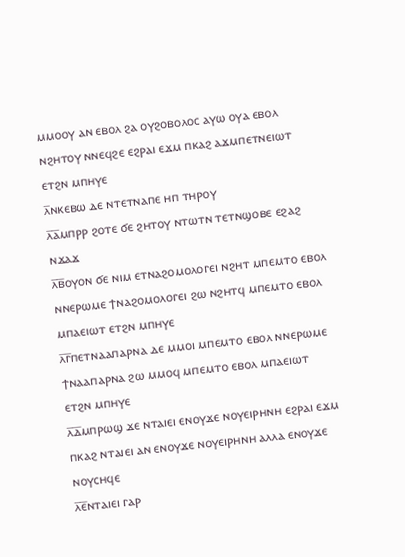ⲙⲙⲟⲟⲩ ⲁⲛ ⲉⲃⲟⲗ ϩⲁ ⲟⲩϩⲟⲃⲟⲗⲟⲥ ⲁⲩⲱ ⲟⲩⲁ ⲉⲃⲟⲗ ⲛϩⲏⲧⲟⲩ ⲛⲛⲉϥϩⲉ ⲉϩⲣⲁⲓ ⲉϫⲙ ⲡⲕⲁϩ ⲁϫⲙⲡⲉⲧⲛⲉⲓⲱⲧ ⲉⲧϩⲛ ⲙⲡⲏⲩⲉ
ⲗ̅ⲛⲕⲉⲃⲱ ⲇⲉ ⲛⲧⲉⲧⲛⲁⲡⲉ ⲏⲡ ⲧⲏⲣⲟⲩ
ⲗ̅ⲁ̅ⲙⲡⲣⲣ ϩⲟⲧⲉ ϭⲉ ϩⲏⲧⲟⲩ ⲛⲧⲱⲧⲛ ⲧⲉⲧⲛϣⲟⲃⲉ ⲉϩⲁϩ ⲛϫⲁϫ
ⲗ̅ⲃ̅ⲟⲩⲟⲛ ϭⲉ ⲛⲓⲙ ⲉⲧⲛⲁϩⲟⲙⲟⲗⲟⲅⲉⲓ ⲛϩⲏⲧ ⲙⲡⲉⲙⲧⲟ ⲉⲃⲟⲗ ⲛⲛⲉⲣⲱⲙⲉ ϯⲛⲁϩⲟⲙⲟⲗⲟⲅⲉⲓ ϩⲱ ⲛϩⲏⲧϥ ⲙⲡⲉⲙⲧⲟ ⲉⲃⲟⲗ ⲙⲡⲁⲉⲓⲱⲧ ⲉⲧϩⲛ ⲙⲡⲏⲩⲉ
ⲗ̅ⲅ̅ⲡⲉⲧⲛⲁⲁⲡⲁⲣⲛⲁ ⲇⲉ ⲙⲙⲟⲓ ⲙⲡⲉⲙⲧⲟ ⲉⲃⲟⲗ ⲛⲛⲉⲣⲱⲙⲉ ϯⲛⲁⲁⲡⲁⲣⲛⲁ ϩⲱ ⲙⲙⲟϥ ⲙⲡⲉⲙⲧⲟ ⲉⲃⲟⲗ ⲙⲡⲁⲉⲓⲱⲧ ⲉⲧϩⲛ ⲙⲡⲏⲩⲉ
ⲗ̅ⲇ̅ⲙⲡⲣⲱϣ ϫⲉ ⲛⲧⲁⲓⲉⲓ ⲉⲛⲟⲩϫⲉ ⲛⲟⲩⲉⲓⲣⲏⲛⲏ ⲉϩⲣⲁⲓ ⲉϫⲙ ⲡⲕⲁϩ ⲛⲧⲁⲓⲉⲓ ⲁⲛ ⲉⲛⲟⲩϫⲉ ⲛⲟⲩⲉⲓⲣⲏⲛⲏ ⲁⲗⲗⲁ ⲉⲛⲟⲩϫⲉ ⲛⲟⲩⲥⲏϥⲉ
ⲗ̅ⲉ̅ⲛⲧⲁⲓⲉⲓ ⲅⲁⲣ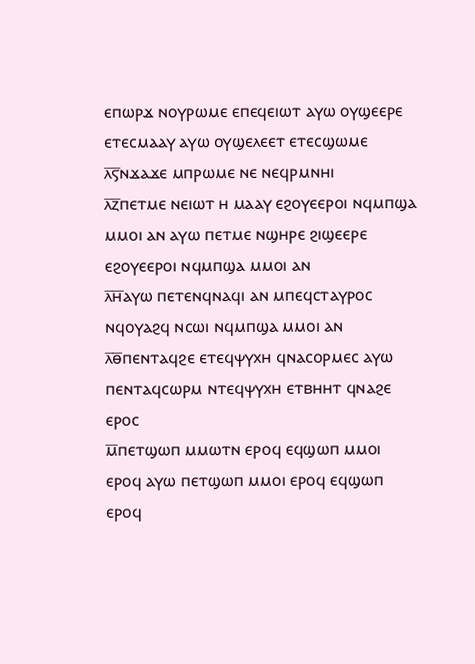ⲉⲡⲱⲣϫ ⲛⲟⲩⲣⲱⲙⲉ ⲉⲡⲉϥⲉⲓⲱⲧ ⲁⲩⲱ ⲟⲩϣⲉⲉⲣⲉ ⲉⲧⲉⲥⲙⲁⲁⲩ ⲁⲩⲱ ⲟⲩϣⲉⲗⲉⲉⲧ ⲉⲧⲉⲥϣⲱⲙⲉ
ⲗ̅ⲋ̅ⲛϫⲁϫⲉ ⲙⲡⲣⲱⲙⲉ ⲛⲉ ⲛⲉϥⲣⲙⲛⲏⲓ
ⲗ̅ⲍ̅ⲡⲉⲧⲙⲉ ⲛⲉⲓⲱⲧ ⲏ ⲙⲁⲁⲩ ⲉϩⲟⲩⲉⲉⲣⲟⲓ ⲛϥⲙⲡϣⲁ ⲙⲙⲟⲓ ⲁⲛ ⲁⲩⲱ ⲡⲉⲧⲙⲉ ⲛϣⲏⲣⲉ ϩⲓϣⲉⲉⲣⲉ ⲉϩⲟⲩⲉⲉⲣⲟⲓ ⲛϥⲙⲡϣⲁ ⲙⲙⲟⲓ ⲁⲛ
ⲗ̅ⲏ̅ⲁⲩⲱ ⲡⲉⲧⲉⲛϥⲛⲁϥⲓ ⲁⲛ ⲙⲡⲉϥⲥⲧⲁⲩⲣⲟⲥ ⲛϥⲟⲩⲁϩϥ ⲛⲥⲱⲓ ⲛϥⲙⲡϣⲁ ⲙⲙⲟⲓ ⲁⲛ
ⲗ̅ⲑ̅ⲡⲉⲛⲧⲁϥϩⲉ ⲉⲧⲉϥⲯⲩⲭⲏ ϥⲛⲁⲥⲟⲣⲙⲉⲥ ⲁⲩⲱ ⲡⲉⲛⲧⲁϥⲥⲱⲣⲙ ⲛⲧⲉϥⲯⲩⲭⲏ ⲉⲧⲃⲏⲏⲧ ϥⲛⲁϩⲉ ⲉⲣⲟⲥ
ⲙ̅ⲡⲉⲧϣⲱⲡ ⲙⲙⲱⲧⲛ ⲉⲣⲟϥ ⲉϥϣⲱⲡ ⲙⲙⲟⲓ ⲉⲣⲟϥ ⲁⲩⲱ ⲡⲉⲧϣⲱⲡ ⲙⲙⲟⲓ ⲉⲣⲟϥ ⲉϥϣⲱⲡ ⲉⲣⲟϥ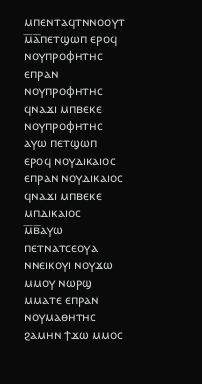ⲙⲡⲉⲛⲧⲁϥⲧⲛⲛⲟⲟⲩⲧ
ⲙ̅ⲁ̅ⲡⲉⲧϣⲱⲡ ⲉⲣⲟϥ ⲛⲟⲩⲡⲣⲟⲫⲏⲧⲏⲥ ⲉⲡⲣⲁⲛ ⲛⲟⲩⲡⲣⲟⲫⲏⲧⲏⲥ ϥⲛⲁϫⲓ ⲙⲡⲃⲉⲕⲉ ⲛⲟⲩⲡⲣⲟⲫⲏⲧⲏⲥ ⲁⲩⲱ ⲡⲉⲧϣⲱⲡ ⲉⲣⲟϥ ⲛⲟⲩⲇⲓⲕⲁⲓⲟⲥ ⲉⲡⲣⲁⲛ ⲛⲟⲩⲇⲓⲕⲁⲓⲟⲥ ϥⲛⲁϫⲓ ⲙⲡⲃⲉⲕⲉ ⲙⲡⲇⲓⲕⲁⲓⲟⲥ
ⲙ̅ⲃ̅ⲁⲩⲱ ⲡⲉⲧⲛⲁⲧⲥⲉⲟⲩⲁ ⲛⲛⲉⲓⲕⲟⲩⲓ ⲛⲟⲩϫⲱ ⲙⲙⲟⲩ ⲛⲱⲣϣ ⲙⲙⲁⲧⲉ ⲉⲡⲣⲁⲛ ⲛⲟⲩⲙⲁⲑⲏⲧⲏⲥ ϩⲁⲙⲏⲛ ϯϫⲱ ⲙⲙⲟⲥ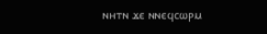ⲛⲏⲧⲛ ϫⲉ ⲛⲛⲉϥⲥⲱⲣⲙ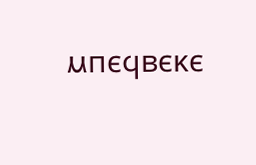ⲙⲡⲉϥⲃⲉⲕⲉ